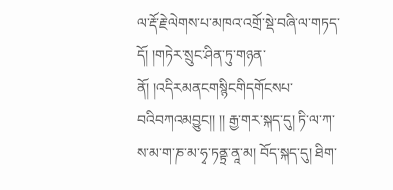ལ་རྡོ་རྗེ་ལེགས་པ་མཁའ་འགྲོ་སྡེ་བཞི་ལ་གཏད་དོ། །གཏེར་སྲུང་ཤིན་ཏུ་གཉན་ནོ། །འདིརམནངགསྙིངགིདགོངསཔ་བའིབཀའམབྱུང།། །། རྒྱ་གར་སྐད་དུ། ཏི་ལ་ཀ་ས་མ་ག་ཎ་མ་ཧྭ་ཏནྟྲ་ནཱ་མ། བོད་སྐད་དུ། ཐིག་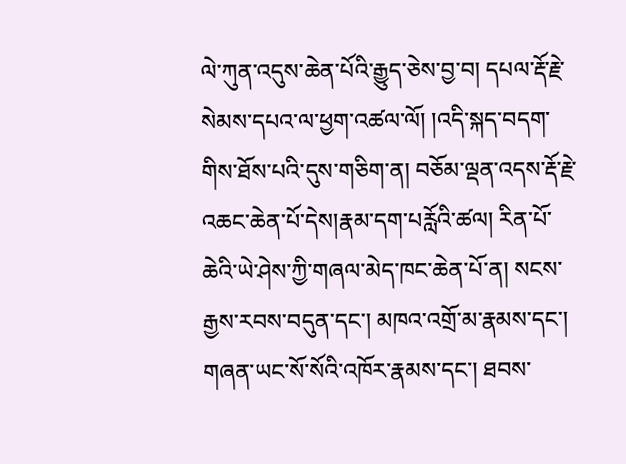ལེ་ཀུན་འདུས་ཆེན་པོའི་རྒྱུད་ཅེས་བྱ་བ། དཔལ་རྡོ་རྗེ་སེམས་དཔའ་ལ་ཕྱག་འཚལ་ལོ། །འདི་སྐད་བདག་གིས་ཐོས་པའི་དུས་གཅིག་ན། བཅོམ་ལྡན་འདས་རྡོ་རྗེ་འཆང་ཆེན་པོ་དེས།རྣམ་དག་པརློའི་ཚལ། རིན་པོ་ཆེའི་ཡེ་ཤེས་ཀྱི་གཞལ་མེད་ཁང་ཆེན་པོ་ན། སངས་རྒྱས་རབས་བདུན་དང་། མཁའ་འགྲོ་མ་རྣམས་དང་། གཞན་ཡང་སོ་སོའི་འཁོར་རྣམས་དང་། ཐབས་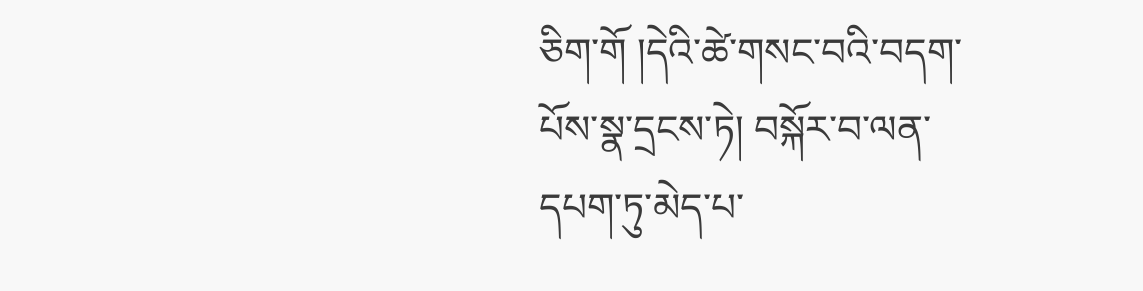ཅིག་གོ །དེའི་ཚེ་གསང་བའི་བདག་པོས་སྣ་དྲངས་ཏེ། བསྐོར་བ་ལན་དཔག་ཏུ་མེད་པ་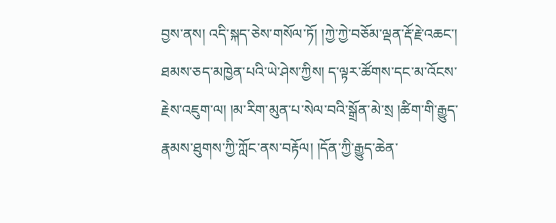བྱས་ནས། འདི་སྐད་ཅེས་གསོལ་ཏོ། །ཀྱེ་ཀྱེ་བཅོམ་ལྡན་རྡོ་རྗེ་འཆང་། ཐམས་ཅད་མཁྱེན་པའི་ཡེ་ཤེས་ཀྱིས། ད་ལྟར་ཚོགས་དང་མ་འོངས་རྗེས་འཇུག་ལ། །མ་རིག་མུན་པ་སེལ་བའི་སྒྲོན་མེ་སྲ །ཚིག་གི་རྒྱུད་རྣམས་ཐུགས་ཀྱི་ཀློང་ནས་བརྟོལ། །དོན་ཀྱི་རྒྱུད་ཆེན་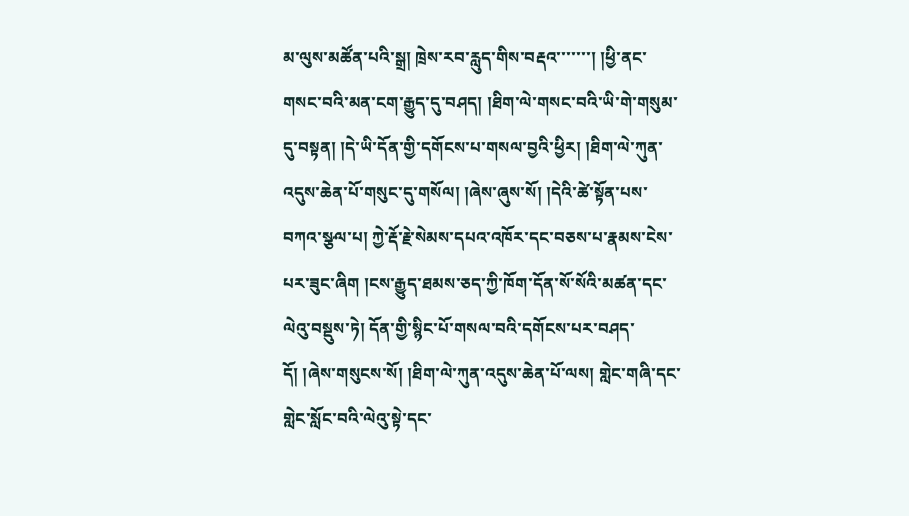མ་ལུས་མཚོན་པའི་སྒྲ། ཁྲེས་རབ་རླུད་གིས་བརྡའ་་་་་་་། །ཕྱི་ནང་གསང་བའི་མན་ངག་རྒྱུད་དུ་བཤད། །ཐིག་ལེ་གསང་བའི་ཡི་གེ་གསུམ་དུ་བསྟན། །དེ་ཡི་དོན་གྱི་དགོངས་པ་གསལ་བྱའི་ཕྱིར། །ཐིག་ལེ་ཀུན་འདུས་ཆེན་པོ་གསུང་དུ་གསོལ། །ཞེས་ཞུས་སོ། །དེའི་ཚེ་སྟོན་པས་བཀའ་སྩལ་པ། ཀྱེ་རྡོ་རྗེ་སེམས་དཔའ་འཁོར་དང་བཅས་པ་རྣམས་ངེས་པར་ཟུང་ཞིག །ངས་རྒྱུད་ཐམས་ཅད་ཀྱི་ཁོག་དོན་སོ་སོའི་མཚན་དང་ལེའུ་བསྡུས་ཏེ། དོན་གྱི་སྙིང་པོ་གསལ་བའི་དགོངས་པར་བཤད་དོ། །ཞེས་གསུངས་སོ། །ཐིག་ལེ་ཀུན་འདུས་ཆེན་པོ་ལས། གླེང་གཞི་དང་གླེང་སློང་བའི་ལེའུ་སྟེ་དང་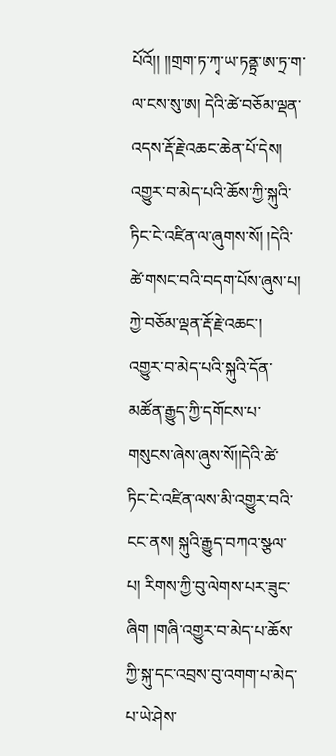པོའོ།། །།གྲག་ཏ་ཀྭ་ཡ་ཏནྟྲ་ཨ་ཏྲ་ག་ལ་ངས་སུ་ཨ། དེའི་ཚེ་བཅོམ་ལྡན་འདས་རྡོ་རྗེ་འཆང་ཆེན་པོ་དེས། འགྱུར་བ་མེད་པའི་ཆོས་ཀྱི་སྐུའི་ཏིང་ངེ་འཛིན་ལ་ཞུགས་སོ། །དེའི་ཚེ་གསང་བའི་བདག་པོས་ཞུས་པ། ཀྱེ་བཅོམ་ལྡན་རྡོ་རྗེ་འཆང་། འགྱུར་བ་མེད་པའི་སྐུའི་དོན་མཚོན་རྒྱུད་ཀྱི་དགོངས་པ་གསུངས་ཞེས་ཞུས་སོ།།དེའི་ཚེ་ཏིང་ངེ་འཛིན་ལས་མི་འགྱུར་བའི་ངང་ནས། སྐུའི་རྒྱུད་བཀའ་སྩལ་པ། རིགས་ཀྱི་བུ་ལེགས་པར་ཟུང་ཞིག །གཞི་འགྱུར་བ་མེད་པ་ཆོས་ཀྱི་སྐུ་དང་འབྲས་བུ་འགག་པ་མེད་པ་ཡེ་ཤེས་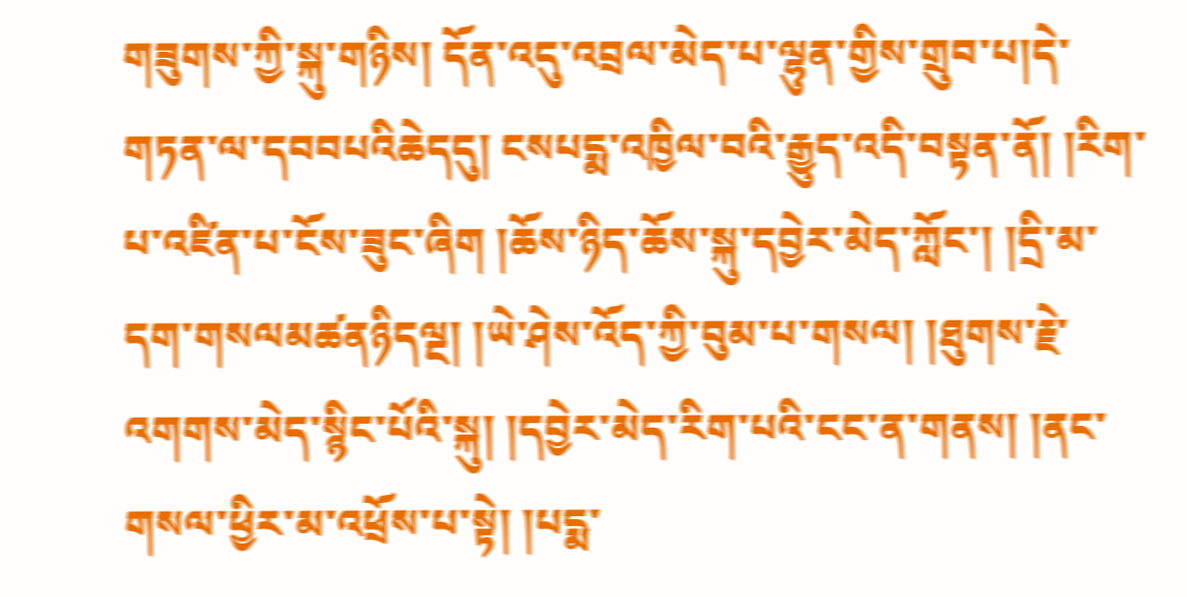གཟུགས་ཀྱི་སྐུ་གཉིས། དོན་འདུ་འབྲལ་མེད་པ་ལྷུན་གྱིས་གྲུབ་པ།དེ་གཏན་ལ་དབབཔའིཆེདདུ། ངསཔདྨ་འཁྱིལ་བའི་རྒྱུད་འདི་བསྟན་ནོ། །རིག་པ་འཛིན་པ་ངོས་ཟུང་ཞིག །ཆོས་ཉིད་ཆོས་སྐུ་དབྱེར་མེད་ཀློང་། །དྲི་མ་དག་གསལམཚནཉིདལྔ། །ཡེ་ཤེས་འོད་ཀྱི་བུམ་པ་གསལ། །ཐུགས་རྗེ་འགགས་མེད་སྙིང་པོའི་སྐུ། །དབྱེར་མེད་རིག་པའི་ངང་ན་གནས། །ནང་གསལ་ཕྱིར་མ་འཕྲོས་པ་སྟེ། །པདྨ་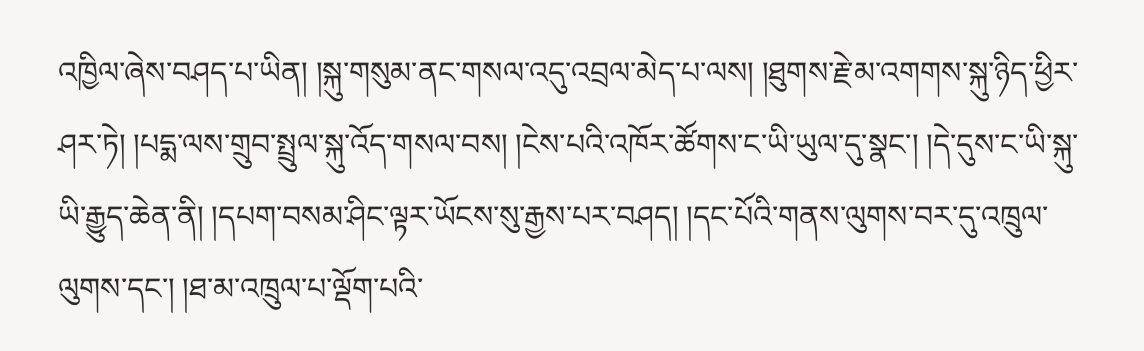འཁྱིལ་ཞེས་བཤད་པ་ཡིན། །སྐུ་གསུམ་ནང་གསལ་འདུ་འབྲལ་མེད་པ་ལས། །ཐུགས་རྗེ་མ་འགགས་སྐུ་ཉིད་ཕྱིར་ཤར་ཏེ། །པདྨ་ལས་གྲུབ་སྤྲུལ་སྐུ་འོད་གསལ་བས། །ངེས་པའི་འཁོར་ཚོགས་ང་ཡི་ཡུལ་དུ་སྣང་། །དེ་དུས་ང་ཡི་སྐུ་ཡི་རྒྱུད་ཆེན་ནི། །དཔག་བསམ་ཤིང་ལྟར་ཡོངས་སུ་རྒྱས་པར་བཤད། །དང་པོའི་གནས་ལུགས་བར་དུ་འཁྲུལ་ལུགས་དང་། །ཐ་མ་འཁྲུལ་པ་ལྡོག་པའི་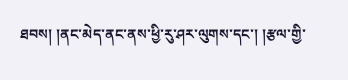ཐབས། །ནང་མེད་ནང་ནས་ཕྱི་རུ་ཤར་ལུགས་དང་། །རྩལ་གྱི་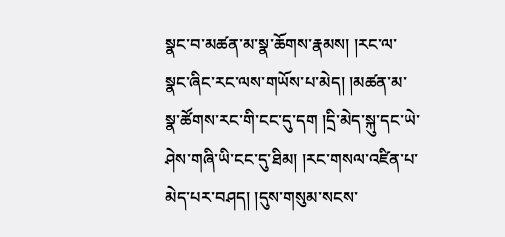སྣང་བ་མཚན་མ་སྣ་ཆོགས་རྣམས། །རང་ལ་སྣང་ཞིང་རང་ལས་གཡོས་པ་མེད། །མཚན་མ་སྣ་ཚོགས་རང་གི་ངང་དུ་དག །དྲི་མེད་སྐུ་དང་ཡེ་ཤེས་གཞི་ཡི་ངང་དུ་ཐིམ། །རང་གསལ་འཛིན་པ་མེད་པར་བཤད། །དུས་གསུམ་སངས་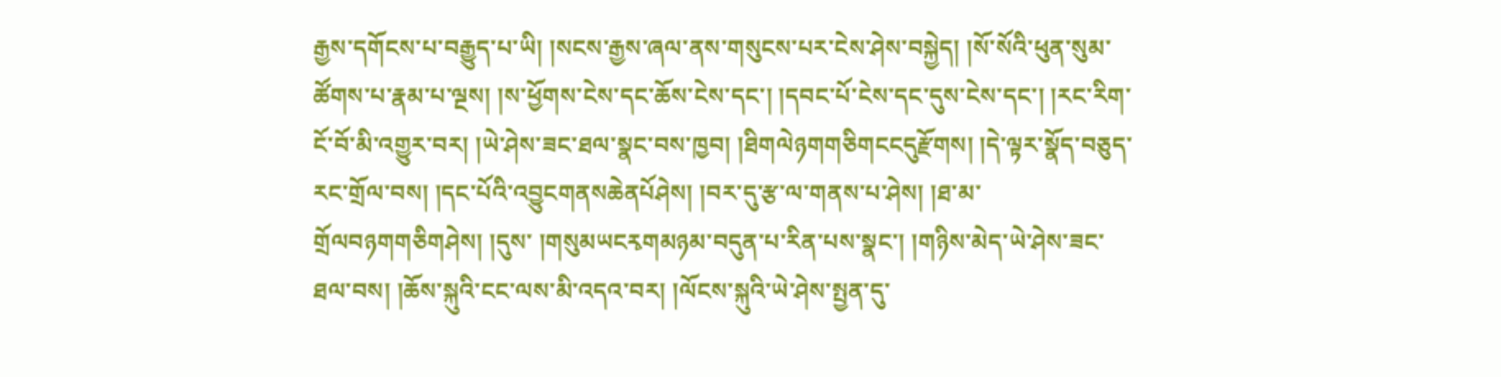རྒྱས་དགོངས་པ་བརྒྱུད་པ་ཡི། །སངས་རྒྱས་ཞལ་ནས་གསུངས་པར་ངེས་ཤེས་བསྐྱེད། །སོ་སོའི་ཕུན་སུམ་ཚོགས་པ་རྣམ་པ་ལྔས། །ས་ཕྱོགས་ངེས་དང་ཆོས་ངེས་དང་། །དབང་པོ་ངེས་དང་དུས་ངེས་དང་། །རང་རིག་ངོ་བོ་མི་འགྱུར་བར། །ཡེ་ཤེས་ཟང་ཐལ་སྣང་བས་ཁྱབ། །ཐིགལེཉགགཅིགངངདུརྫོགས། །དེ་ལྟར་སྣོད་བཅུད་རང་གྲོལ་བས། །དང་པོའི་འབྱུངགནསཆེནཔོཤེས། །བར་དུ་རྩ་ལ་གནས་པ་ཤེས། །ཐ་མ་གྲོལབཉགགཅིགཤེས། །དུས་ །གསུམཡངརྭགམཉམ་བདུན་པ་རིན་པས་སྣང་། །གཉིས་མེད་ཡེ་ཤེས་ཟང་ཐལ་བས། །ཆོས་སྐུའི་ངང་ལས་མི་འདའ་བར། །ལོངས་སྐུའི་ཡེ་ཤེས་སྤྱན་དུ་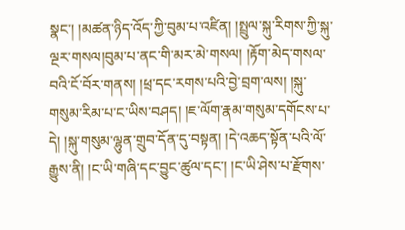སྣང་། །མཚན་ཉིད་འོད་ཀྱི་བུམ་པ་འཛིན། །སྤྲུལ་སྐུ་རིགས་ཀྱི་སྐུ་ལྔར་གསལ།བུམ་པ་ནང་གི་མར་མེ་གསལ། །རྟོག་མེད་གསལ་བའི་ངོ་བོར་གནས། །ཕྲ་དང་རགས་པའི་བྱེ་བྲག་ལས། །སྐུ་གསུམ་རིམ་པ་ང་ཡིས་བཤད། །ཇ་ལོག་རྣམ་གསུམ་དགོངས་པ་དེ། །སྐུ་གསུམ་ལྷུན་གྲུབ་དོན་དུ་བསྟན། །དེ་འཆད་སྟོན་པའི་ལོ་རྒྱུས་ནི། །ང་ཡི་གཞི་དང་བྱུང་ཚུལ་དང་། །ང་ཡི་ཤེས་པ་རྫོགས་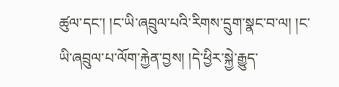ཚུལ་དང་། །ང་ཡི་ཞབྲུལ་པའི་རིགས་དྲུག་སྣང་བ་ལ། །ང་ཡི་ཞབྲུལ་པ་ལོག་རྐྱེན་བྱས། །དེ་ཕྱིར་སྐྱེ་རྒྱུད་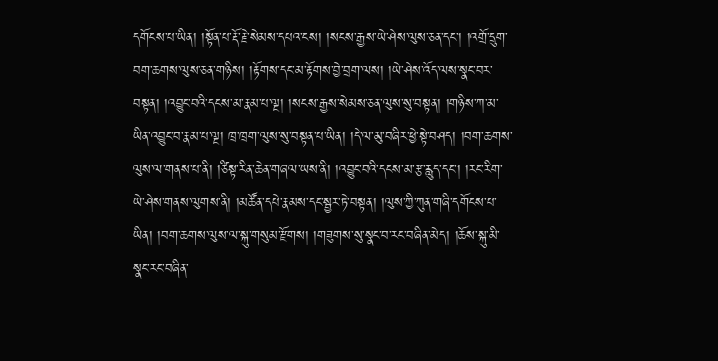དགོངས་པ་ཡིན། །སྟོན་པ་རྡོ་རྗེ་སེམས་དཔའ་ངས། །སངས་རྒྱས་ཡེ་ཤེས་ལུས་ཅན་དང་། །འགྲོ་དྲུག་བག་ཆགས་ལུས་ཅན་གཉིས། །རྟོགས་དང་མ་རྟོགས་བྱེ་བྲག་ལས། །ཡེ་ཤེས་འོད་ལས་སྣང་བར་བསྟན། །འབྱུང་བའི་དངས་མ་རྣམ་པ་ལྔ། །སངས་རྒྱས་སེམས་ཅན་ལུས་སུ་བསྟན། །གཉིས་ཀ་མ་ཡིན་འབྱུང་བ་རྣམ་པ་ལྔ། ཁྲ་ཁྲག་ལུས་སུ་བསྟན་པ་ཡིན། །དེ་ལ་མུ་བཞིར་ཕྱེ་སྟེ་བཤད། །བག་ཆགས་ལུས་ལ་གནས་པ་ནི། །ཙིསྟ་རིན་ཆེན་གཞལ་ཡས་ནི། །འབྱུང་བའི་དངས་མ་རྩ་རླུད་དང་། །རང་རིག་ཡེ་ཤེས་གནས་ལུགས་ནི། །མཚོན་དཔེ་རྣམས་དང་སྦྱར་ཏེ་བསྟན། །ལུས་ཀྱི་ཀུན་གཞི་དགོངས་པ་ཡིན། །བག་ཆགས་ལུས་ལ་སྐུ་གསུམ་རྫོགས། །གཟུགས་སུ་སྣང་བ་རང་བཞིན་མེད། །ཆོས་སྐུ་མི་སྣང་རང་བཞིན་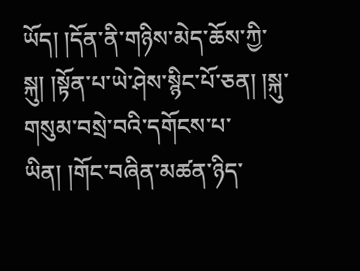ཡོད། །དོན་ནི་གཉིས་མེད་ཆོས་ཀྱི་སྐུ། །སྟོན་པ་ཡེ་ཤེས་སྙིང་པོ་ཅན། །སྐུ་གསུམ་བསྲེ་བའི་དགོངས་པ་ཡིན། །གོང་བཞིན་མཚན་ཉིད་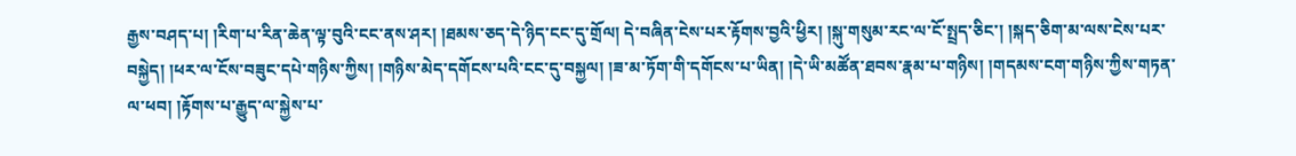རྒྱས་བཤད་པ། །རིག་པ་རིན་ཆེན་ལྟ་བུའི་ངང་ནས་ཤར། །ཐམས་ཅད་དེ་ཉིད་ངང་དུ་གྲོལ། དེ་བཞིན་ངེས་པར་རྟོགས་བྱའི་ཕྱིར། །སྐུ་གསུམ་རང་ལ་ངོ་སྤྲད་ཅིང་། །སྐད་ཅིག་མ་ལས་ངེས་པར་བསྐྱེད། །ཕར་ལ་ངོས་བཟུང་དཔེ་གཉིས་ཀྱིས། །གཉིས་མེད་དགོངས་པའི་ངང་དུ་བསྐྱལ། །ཟ་མ་ཏོག་གི་དགོངས་པ་ཡིན། །དེ་ཡི་མཚོན་ཐབས་རྣམ་པ་གཉིས། །གདམས་ངག་གཉིས་ཀྱིས་གཏན་ལ་ཕབ། །རྟོགས་པ་རྒྱུད་ལ་སྐྱེས་པ་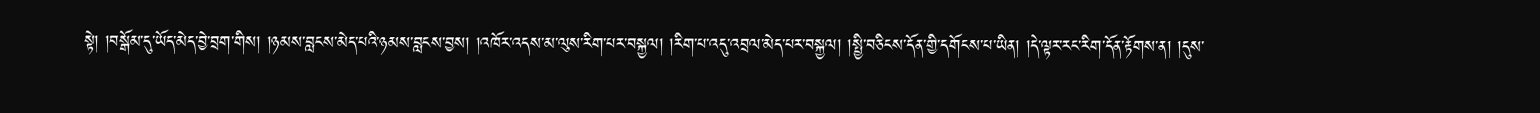སྟེ། །བསྒོམ་དུ་ཡོད་མེད་བྱེ་བྲག་གིས། །ཉམས་བླངས་མེད་པའི་ཉམས་བླངས་བྱས། །འཁོར་འདས་མ་ལུས་རིག་པར་བསྐྱལ། །རིག་པ་འདུ་འབྲལ་མེད་པར་བསྐྱལ། །སྤྱི་བཅིངས་དོན་གྱི་དགོངས་པ་ཡིན། །དེ་ལྟར་རང་རིག་དོན་རྟོགས་ན། །དུས་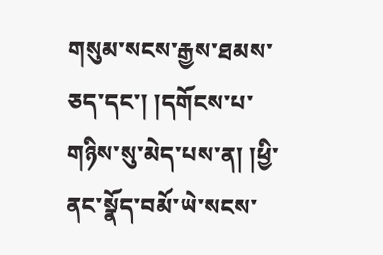གསུམ་སངས་རྒྱས་ཐམས་ཅད་དང་། །དགོངས་པ་གཉིས་སུ་མེད་པས་ན། །ཕྱི་ནང་སྣོད་བམོ་ཡེ་སངས་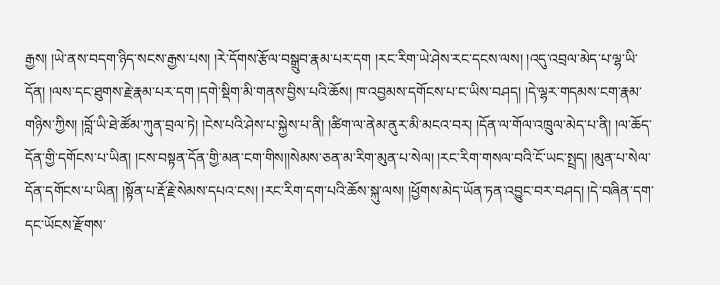རྒྱས། །ཡེ་ནས་བདག་ཉིད་སངས་རྒྱས་པས། །རེ་དོགས་རྩོལ་བསྒྲུབ་རྣམ་པར་དག །རང་རིག་ཡེ་ཤེས་རང་དངས་ལས། །འདུ་འབྲལ་མེད་པ་ལྷ་ཡི་དོན། །ལས་དང་ཐུགས་རྗེ་རྣམ་པར་དག །དགེ་སྡིག་མི་གནས་བྱིས་པའི་ཆོས། ཁ་འབྱམས་དགོངས་པ་ང་ཡིས་བཤད། །དེ་ལྷར་གདམས་ངག་རྣམ་གཉིས་ཀྱིས། །བློ་ཡི་ཐེ་ཚོམ་ཀུན་བྲལ་ཏེ། །ངེས་པའི་ཤེས་པ་སྐྱེས་པ་ནི། །ཚིག་ལ་ནེམ་ནུར་མི་མངའ་བར། །དོན་ལ་གོལ་འཁྲུལ་མེད་པ་ནི། །ལ་ཆོད་དོན་གྱི་དགོངས་པ་ཡིན། །ངས་བསྟན་དོན་གྱི་མན་ངག་གིས།།སེམས་ཅན་མ་རིག་མུན་པ་སེལ། །རང་རིག་གསལ་བའི་ངོ་ཡང་སྤྲད། །མུན་པ་སེལ་དོན་དགོངས་པ་ཡིན། །སྟོན་པ་རྡོ་རྗེ་སེམས་དཔའ་ངས། །རང་རིག་དག་པའི་ཆོས་སྐུ་ལས། །ཕྱོགས་མེད་ཡོན་ཏན་འབྱུང་བར་བཤད། །དེ་བཞིན་དག་དང་ཡོངས་རྫོགས་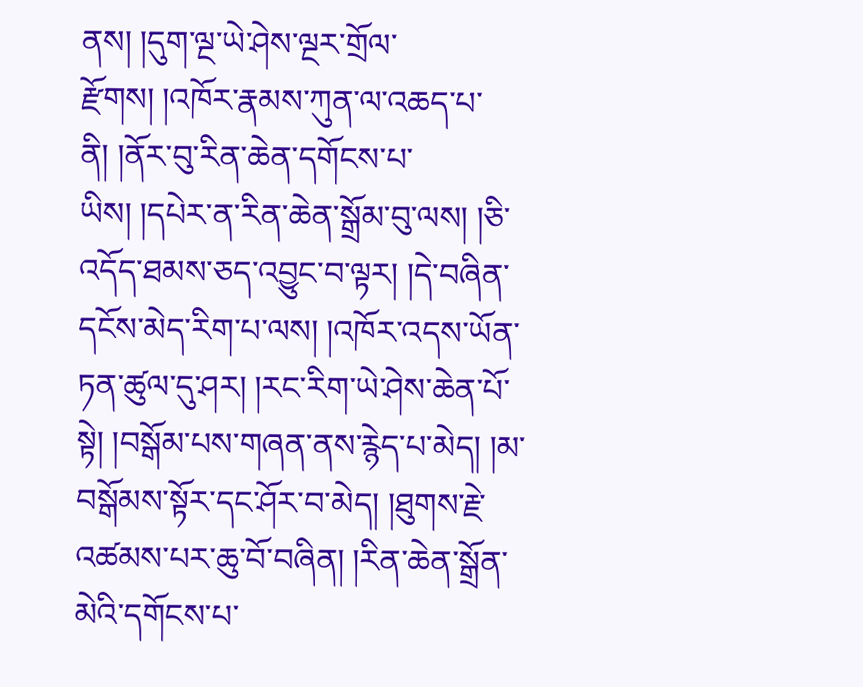ནས། །དུག་ལྔ་ཡེ་ཤེས་ལྔར་གྲོལ་རྫོགས། །འཁོར་རྣམས་ཀུན་ལ་འཆད་པ་ནི། །ནོར་བུ་རིན་ཆེན་དགོངས་པ་ཡིས། །དཔེར་ན་རིན་ཆེན་སྒྲོམ་བུ་ལས། །ཅི་འདོད་ཐམས་ཅད་འབྱུང་བ་ལྟར། །དེ་བཞིན་དངོས་མེད་རིག་པ་ལས། །འཁོར་འདས་ཡོན་ཏན་ཚུལ་དུ་ཤར། །རང་རིག་ཡེ་ཤེས་ཆེན་པོ་སྟེ། །བསྒོམ་པས་གཞན་ནས་རྙེད་པ་མེད། །མ་བསྒོམས་སྟོར་དང་ཤོར་བ་མེད། །ཐུགས་རྗེ་འཚམས་པར་ཆུ་བོ་བཞིན། །རིན་ཆེན་སྒྲོན་མེའི་དགོངས་པ་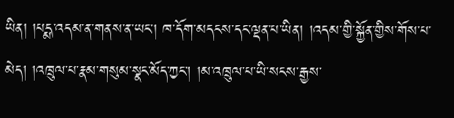ཡིན། །པདྨ་འདམ་ན་གནས་ན་ཡང་། ཁ་དོག་མདངས་དང་ལྡན་པ་ཡིན། །འདམ་གྱི་སྐྱོན་གྱིས་གོས་པ་མེད། །འཁྲུལ་པ་རྣམ་གསུམ་སྣང་མོད་ཀྱང་། །མ་འཁྲུལ་པ་ཡི་སངས་རྒྱས་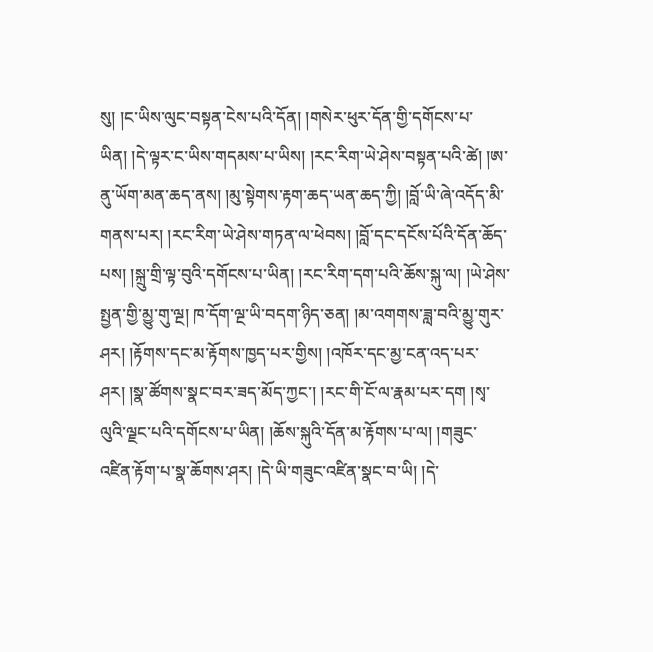སུ། །ང་ཡིས་ལུང་བསྟན་ངེས་པའི་དོན། །གསེར་ཕུར་དོན་གྱི་དགོངས་པ་ཡིན། །དེ་ལྟར་ང་ཡིས་གདམས་པ་ཡིས། །རང་རིག་ཡེ་ཤེས་བསྟན་པའི་ཚེ། །ཨ་ནུ་ཡོག་མན་ཆད་ནས། །མུ་སྟེགས་རྟག་ཆད་ཡན་ཆད་ཀྱི། །བློ་ཡི་ཞེ་འདོད་མི་གནས་པར། །རང་རིག་ཡེ་ཤེས་གཏན་ལ་ཕེབས། །བློ་དང་དངོས་པོའི་དོན་ཆོད་པས། །སྐྲུ་གྲི་ལྟ་བུའི་དགོངས་པ་ཡིན། །རང་རིག་དག་པའི་ཆོས་སྐུ་ལ། །ཡེ་ཤེས་སྤྱན་གྱི་མྱུ་གུ་ལྔ། ཁ་དོག་ལྔ་ཡི་བདག་ཉིད་ཅན། །མ་འགགས་ཟླ་བའི་མྱུ་གུར་ཤར། །རྟོགས་དང་མ་རྟོགས་ཁྱད་པར་གྱིས། །འཁོར་དང་མྱ་ངན་འད་པར་ཤར། །སྣ་ཚོགས་སྣང་བར་ཟད་མོད་ཀྱང་། །རང་གི་ངོ་ལ་རྣམ་པར་དག །སྭ་ལུའི་ལྗང་པའི་དགོངས་པ་ཡིན། །ཆོས་སྐུའི་དོན་མ་རྟོགས་པ་ལ། །གཟུང་འཛིན་རྟོག་པ་སྣ་ཆོགས་ཤར། །དེ་ཡི་གཟུང་འཛིན་སྣང་བ་ཡི། །དེ་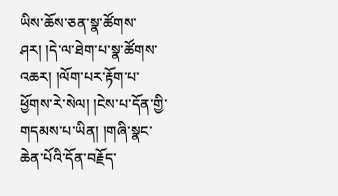ཡིས་ཆོས་ཅན་སྣ་ཚོགས་ཤར། །དེ་ལ་ཐེག་པ་སྣ་ཚོགས་འཆར། །ལོག་པར་རྟོག་པ་ཕྱོགས་རེ་སེལ། །ངེས་པ་དོན་གྱི་གདམས་པ་ཡིན། །གཞི་སྣང་ཆེན་པོའི་དོན་བརྗོད་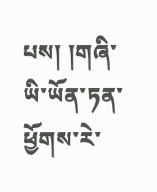པས། །གཞི་ཡི་ཡོན་ཏན་ཕྱོགས་རེ་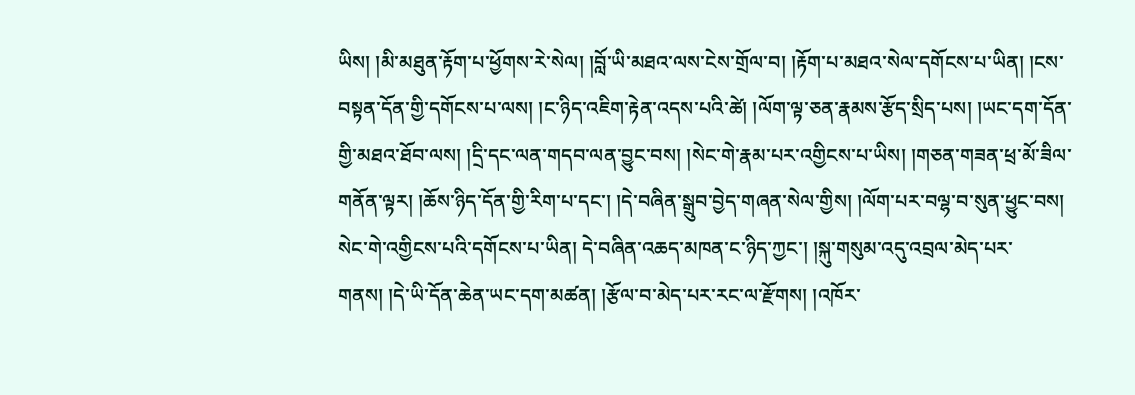ཡིས། །མི་མཐུན་རྟོག་པ་ཕྱོགས་རེ་སེལ། །བློ་ཡི་མཐའ་ལས་ངེས་གྲོལ་བ། །རྟོག་པ་མཐའ་སེལ་དགོངས་པ་ཡིན། །ངས་བསྟན་དོན་གྱི་དགོངས་པ་ལས། །ང་ཉིད་འཇིག་རྟེན་འདས་པའི་ཚེ། །ལོག་ལྟ་ཅན་རྣམས་རྩོད་སྲིད་པས། །ཡང་དག་དོན་གྱི་མཐའ་ཐོབ་ལས། །དྲི་དང་ལན་གདབ་ལན་བྱུང་བས། །སེང་གེ་རྣམ་པར་འགྱིངས་པ་ཡིས། །གཅན་གཟན་ཕྲ་མོ་ཟིལ་གནོན་ལྟར། །ཆོས་ཉིད་དོན་གྱི་རིག་པ་དང་། །དེ་བཞིན་སྒྲུབ་བྱེད་གཞན་སེལ་གྱིས། །ལོག་པར་བལྷ་བ་སུན་ཕྱུང་བས། སེང་གེ་འགྱིངས་པའི་དགོངས་པ་ཡིན། དེ་བཞིན་འཆད་མཁན་ང་ཉིད་ཀྱང་། །སྐུ་གསུམ་འདུ་འབྲལ་མེད་པར་གནས། །དེ་ཡི་དོན་ཆེན་ཡང་དག་མཚན། །རྩོལ་བ་མེད་པར་རང་ལ་རྫོགས། །འཁོར་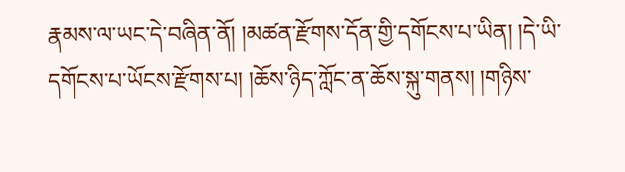རྣམས་ལ་ཡང་དེ་བཞིན་ནོ། །མཚན་རྫོགས་དོན་གྱི་དགོངས་པ་ཡིན། །དེ་ཡི་དགོངས་པ་ཡོངས་རྫོགས་པ། །ཆོས་ཉིད་ཀློང་ན་ཆོས་སྐུ་གནས། །གཉིས་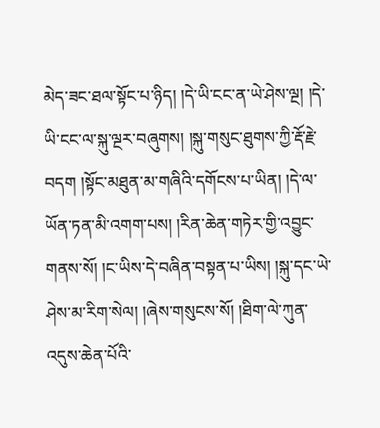མེད་ཟང་ཐལ་སྟོང་པ་ཉིད། །དེ་ཡི་ངང་ན་ཡེ་ཤེས་ལྔ། །དེ་ཡི་ངང་ལ་སྐུ་ལྔར་བཞུགས། །སྐུ་གསུང་ཐུགས་ཀྱི་རྡོ་རྗེ་བདག །སྟོང་མཐུན་མ་གཞིའི་དགོངས་པ་ཡིན། །དེ་ལ་ཡོན་ཏན་མི་འགག་པས། །རིན་ཆེན་གཏེར་གྱི་འབྱུང་གནས་སོ། །ང་ཡིས་དེ་བཞིན་བསྟན་པ་ཡིས། །སྐུ་དང་ཡེ་ཤེས་མ་རིག་སེལ། །ཞེས་གསུངས་སོ། །ཐིག་ལེ་ཀུན་འདུས་ཆེན་པོའི་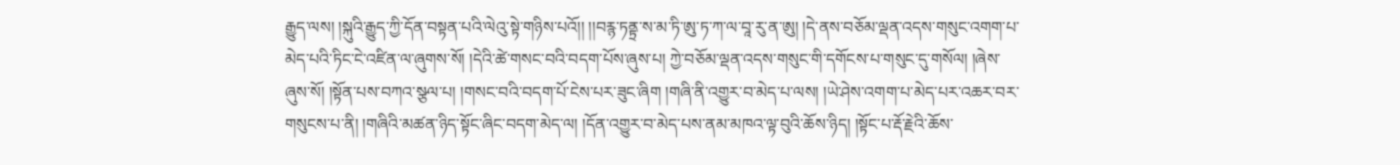རྒྱུད་ལས། །སྐུའི་རྒྱུད་ཀྱི་དོན་བསྟན་པའི་ལེའུ་སྟེ་གཉིས་པའོ།། །།བརྙ་ཏནྟྲ་ས་མ་ཏི་ཨུ་ཏ་ཀ་ལ་བཱ་རུ་ན་ཨུ། །དེ་ནས་བཅོམ་ལྡན་འདས་གསུང་འགག་པ་མེད་པའི་ཏིང་ངེ་འཛིན་ལ་ཞུགས་སོ། །དེའི་ཚེ་གསང་བའི་བདག་པོས་ཞུས་པ། ཀྱེ་བཅོམ་ལྡན་འདས་གསུང་གི་དགོངས་པ་གསུང་དུ་གསོལ། །ཞེས་ཞུས་སོ། །སྟོན་པས་བཀའ་སྩལ་པ། །གསང་བའི་བདག་པོ་ངེས་པར་ཟུང་ཞིག །གཞི་ནི་འགྱུར་བ་མེད་པ་ལས། །ཡེ་ཤེས་འགག་པ་མེད་པར་འཆར་བར་གསུངས་པ་ནི། །གཞིའི་མཚན་ཉིད་སྟོང་ཞིང་བདག་མེད་ལ། །དོན་འགྱུར་བ་མེད་པས་ནམ་མཁའ་ལྟ་བུའི་ཆོས་ཉིད། །སྟོང་པ་རྡོ་རྗེའི་ཆོས་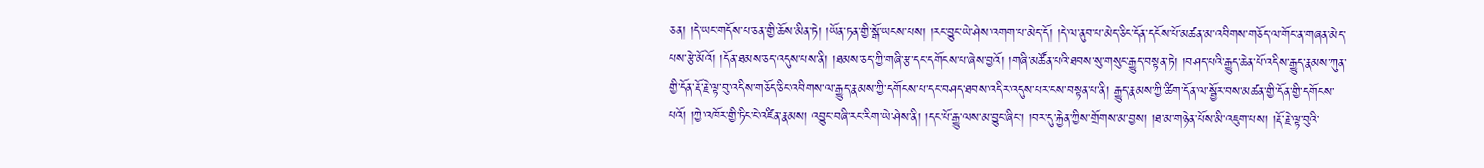ཅན། །དེ་ཡང་གདོས་པ་ཅན་གྱི་ཆོས་མིན་ཏེ། །ཡོན་ཏན་གྱི་སྒོ་ཡངས་པས། །རང་བྱུང་ཡེ་ཤེས་འགག་པ་མེད་དོ། །དེ་ལ་ནུབ་པ་མེད་ཅིང་དོན་དངོས་པོ་མཚན་མ་འབིགས་གཅོད་ལ་གོང་ན་གཞན་མེད་པས་རྩེ་མོའོ། །དོན་ཐམས་ཅད་འདུས་པས་ནི། །ཐམས་ཅད་ཀྱི་གཞི་རྩ་དང་དགོངས་པ་ཞེས་བྱའོ། །གཞི་མཚོན་པའི་ཐབས་སུ་གསུང་རྒྱུད་བསྟན་ཏེ། །བཤད་པའི་རྒྱུད་ཆེན་པོ་འདིས་རྒྱུད་རྣམས་ཀུན་གྱི་དོན་རྡོ་རྗེ་ལྟ་བུ་འདིས་གཅོད་ཅིང་འབིགས་ལ་རྒྱུད་རྣམས་ཀྱི་དགོངས་པ་དང་བཤད་ཐབས་འདིར་འདུས་པར་ངས་བསྟན་པ་ནི། རྒྱུད་རྣམས་ཀྱི་ཚིག་དོན་ལ་སྦྱོར་བས་མཚན་གྱི་དོན་གྱི་དགོངས་པའོ། །ཀྱེ་འཁོར་གྱི་ཏིང་ངེ་འཛིན་རྣམས། འབྱུང་བཞི་རང་རིག་ཡེ་ཤེས་ནི། །དང་པོ་རྒྱུ་ལས་མ་བྱུང་ཞིང་། །བར་དུ་རྐྱེན་ཀྱིས་གྲོགས་མ་བྱས། །ཐ་མ་གཉེན་པོས་མི་འཇུག་པས། །རྡོ་རྗེ་ལྟ་བུའི་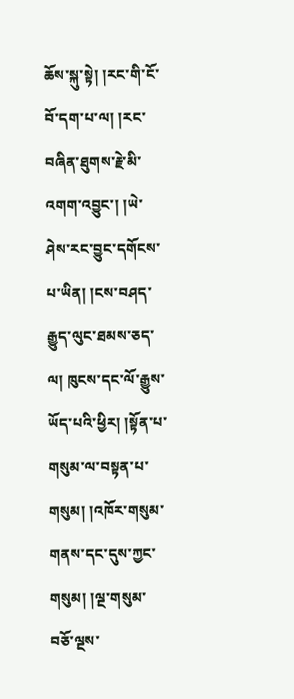ཆོས་སྐུ་སྟེ། །རང་གི་ངོ་བོ་དག་པ་ལ། །རང་བཞིན་ཐུགས་རྗེ་མི་འགག་འབྱུང་། །ཡེ་ཤེས་རང་བྱུང་དགོངས་པ་ཡིན། །ངས་བཤད་རྒྱུད་ལུང་ཐམས་ཅད་ལ། ཁུངས་དང་ལོ་རྒྱུས་ཡོད་པའི་ཕྱིར། །སྟོན་པ་གསུམ་ལ་བསྟན་པ་གསུམ། །འཁོར་གསུམ་གནས་དང་དུས་ཀྱང་གསུམ། །ལྔ་གསུམ་བཅོ་ལྔས་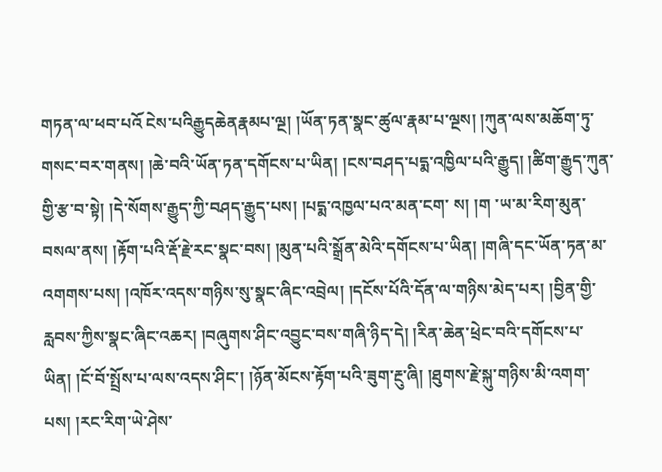གཏན་ལ་ཕབ་པའོ ངེས་པའིརྒྱུདཆེནརྣམཔ་ལྔ། །ཡོན་ཏན་སྣང་ཚུལ་རྣམ་པ་ལྔས། །ཀུན་ལས་མཆོག་ཏུ་གསང་བར་གནས། །ཆེ་བའི་ཡོན་ཏན་དགོངས་པ་ཡིན། །ངས་བཤད་པདྨ་འཁྱིལ་པའི་རྒྱུད། །ཚིག་རྒྱུད་ཀུན་གྱི་རྩ་བ་སྟེ། །དེ་སོགས་རྒྱུད་ཀྱི་བཤད་རྒྱུད་པས། །པདྨ་འཁྱལ་པའ་མན་ངག་ ས། །ག ་ཡ་མ་རིག་མུན་བསལ་ནས། །རྟོག་པའི་རྡོ་རྗེ་རང་སྣང་བས། །མུན་པའི་སྒྲོན་མེའི་དགོངས་པ་ཡིན། །གཞི་དང་ཡོན་ཏན་མ་འགགས་པས། །འཁོར་འདས་གཉིས་སུ་སྣང་ཞིང་འབྲེལ། །དངོས་པོའི་དོན་ལ་གཉིས་མེད་པར། །བྱིན་གྱི་རླབས་ཀྱིས་སྣང་ཞིང་འཆར། །བཞུགས་ཤིང་འབྱུང་བས་གཞི་ཉིད་དེ། །རིན་ཆེན་ཕྲེང་བའི་དགོངས་པ་ཡིན། །ངོ་བོ་སྤྲོས་པ་ལས་འདས་ཤིང་། །ཉོན་མོངས་རྟོག་པའི་ཟུག་རྔུ་ཞི། །ཐུགས་རྗེ་སྐུ་གཉིས་མི་འགག་པས། །རང་རིག་ཡེ་ཤེས་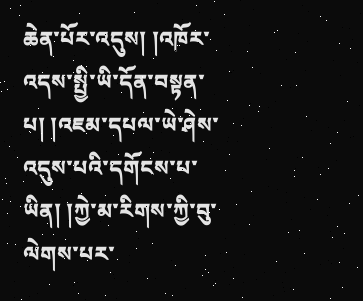ཆེན་པོར་འདུས། །འཁོར་འདས་སྤྱི་ཡི་དོན་བསྟན་པ། །འཇམ་དཔལ་ཡེ་ཤེས་འདུས་པའི་དགོངས་པ་ཡིན། །ཀྱེ་མ་རིགས་ཀྱི་བུ་ལེགས་པར་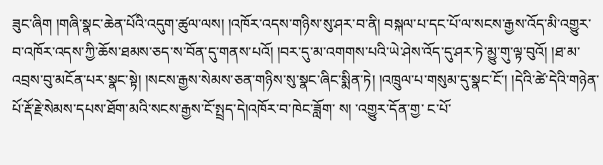ཟུང་ཞིག །གཞི་སྣང་ཆེན་པོའི་འདུག་ཚུལ་ལས། །འཁོར་འདས་གཉིས་སུ་ཤར་བ་ནི། བསྐལ་པ་དང་པོ་ལ་སངས་རྒྱས་འོད་མི་འགྱུར་བ་འཁོར་འདས་ཀྱི་ཆོས་ཐམས་ཅད་ས་བོན་དུ་གནས་པའོ། །བར་དུ་མ་འགགས་པའི་ཡེ་ཤེས་འོད་དུ་ཤར་ཏེ་མྱུ་གུ་ལྟ་བུའོ། །ཐ་མ་འབྲས་བུ་མངོན་པར་སྣང་སྟེ། །སངས་རྒྱས་སེམས་ཅན་གཉིས་སུ་སྣང་ཞིང་སྨིན་ཏེ། །འཁྲུལ་པ་གསུམ་དུ་སྣང་ངོ་། །དེའི་ཚེ་དེའི་གཉེན་པོ་རྡོ་རྗེ་སེམས་དཔས་ཐོག་མའི་སངས་རྒྱས་ངོ་སྤྲད་དེ།འཁོར་བ་ཁེང་ཟློག་ ས། ་འགྱུར་དོན་གྱ་ ང་པོ་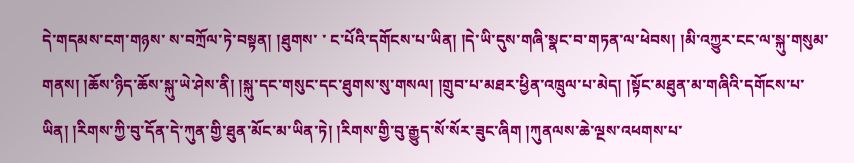དེ་གདམས་ངག་གཉས་ ས་བཀྲོལ་ཏེ་བསྟན། །ཐུགས་ ་ ང་པོའི་དགོངས་པ་ཡིན། །དེ་ཡི་དུས་གཞི་སྣང་བ་གཏན་ལ་ཕེབས། །མི་འཀྱུར་ངང་ལ་སྐུ་གསུམ་གནས། །ཆོས་ཉིད་ཆོས་སྐུ་ཡེ་ཤེས་ནི། །སྐུ་དང་གསུང་དང་ཐུགས་སུ་གསལ། །གྲུབ་པ་མཐར་ཕྱིན་འཁྲུལ་པ་མེད། །སྟོང་མཐུན་མ་གཞིའི་དགོངས་པ་ཡིན། །རིགས་ཀྱི་བུ་དོན་དེ་ཀུན་གྱི་ཐུན་མོང་མ་ཡིན་ཏེ། །རིགས་གྱི་བུ་རྒྱུད་སོ་སོར་ཟུང་ཞིག །ཀུནལས་ཆེ་ལྔས་འཕགས་པ་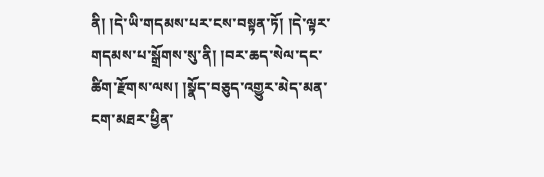ནི། །དེ་ཡི་གདམས་པར་ངས་བསྟན་ཏོ། །དེ་ལྟར་གདམས་པ་སྒྲོགས་སུ་ནི། །བར་ཆད་སེལ་དང་ཚིག་རྫོགས་ལས། །སྣོད་བཅུད་འགྱུར་མེད་མན་ངག་མཐར་ཕྱིན་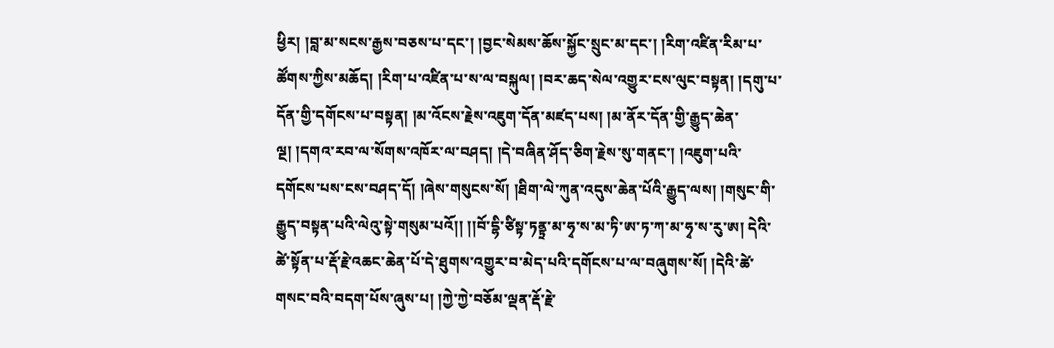ཕྱིར། །བླ་མ་སངས་རྒྱས་བཅས་པ་དང་། །བྱང་སེམས་ཆོས་སྐྱོང་སྲུང་མ་དང་། །རིག་འཛིན་རིམ་པ་ཚོགས་ཀྱིས་མཆོད། །རིག་པ་འཛིན་པ་ས་ལ་བསྐུལ། །བར་ཆད་སེལ་འགྱུར་ངས་ལུང་བསྟན། །དགུ་པ་དོན་གྱི་དགོངས་པ་བསྟན། །མ་འོངས་རྗེས་འཇུག་དོན་མཛད་པས། །མ་ནོར་དོན་གྱི་རྒྱུད་ཆེན་ལྔ། །དགའ་རབ་ལ་སོགས་འཁོར་ལ་བཤད། །དེ་བཞིན་ཤོད་ཅིག་རྗེས་སུ་གནང་། །འཇུག་པའི་དགོངས་པས་ངས་བཤད་དོ། །ཞེས་གསུངས་སོ། །ཐིག་ལེ་ཀུན་འདུས་ཆེན་པོའི་རྒྱུད་ལས། །གསུང་གི་རྒྱུད་བསྟན་པའི་ལེའུ་སྟེ་གསུམ་པའོ།། །།བོ་དྷི་ཙིསྟ་ཏནྟྲ་མ་ཧྭ་ས་མ་ཏི་ཨ་ཏ་ཀ་མ་ཧྭ་ས་རུ་ཨ། དེའི་ཚེ་སྟོན་པ་རྡོ་རྗེ་འཆང་ཆེན་པོ་དེ་ཐུགས་འགྱུར་བ་མེད་པའི་དགོངས་པ་ལ་བཞུགས་སོ། །དེའི་ཚེ་གསང་བའི་བདག་པོས་ཞུས་པ། །ཀྱེ་ཀྱེ་བཅོམ་ལྡན་རྡོ་རྗེ་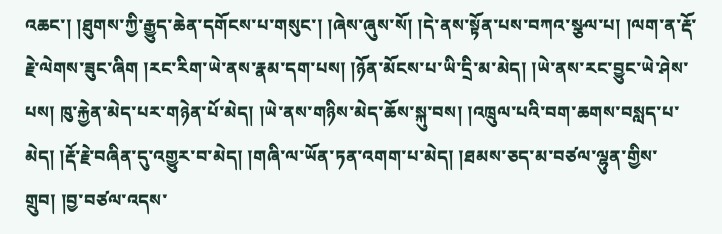འཆང་། །ཐུགས་ཀྱི་རྒྱུད་ཆེན་དགོངས་པ་གསུང་། །ཞེས་ཞུས་སོ། །དེ་ནས་སྟོན་པས་བཀའ་སྩལ་པ། །ལག་ན་རྡོ་རྗེ་ལེགས་ཟུང་ཞིག །རང་རིག་ཡེ་ནས་རྣམ་དག་པས། །ཉོན་མོངས་པ་ཡི་དྲི་མ་མེད། །ཡེ་ནས་རང་བྱུང་ཡེ་ཤེས་པས། ཁུ་རྐྱེན་མེད་པར་གཉེན་པོ་མེད། །ཡེ་ནས་གཉིས་མེད་ཆོས་སྐུ་བས། །འཁྲུལ་པའི་བག་ཆགས་བསླད་པ་མེད། །རྡོ་རྗེ་བཞིན་དུ་འགྱུར་བ་མེད། །གཞི་ལ་ཡོན་ཏན་འགག་པ་མེད། །ཐམས་ཅད་མ་བཙལ་ལྷུན་གྱིས་གྲུབ། །བྱ་བཙལ་འདས་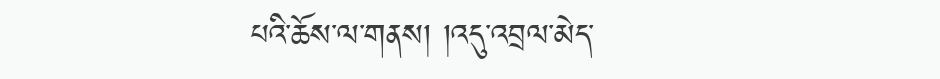པའི་ཆོས་ལ་གནས། །འདུ་འབྲལ་མེད་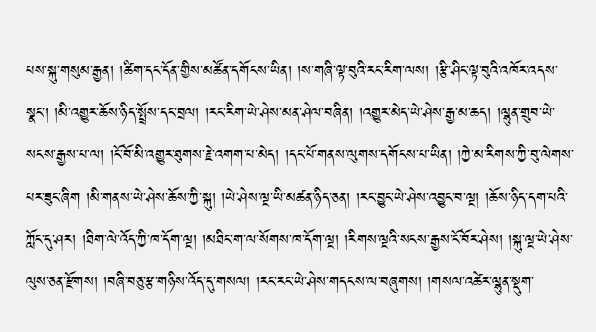པས་སྐུ་གསུམ་རྒྱན། །ཚིག་དང་དོན་གྱིས་མཚོན་དགོངས་ཡིན། །ས་གཞི་ལྟ་བུའི་རང་རིག་ལས། །རྩི་ཤིང་ལྟ་བུའི་འཁོར་འདས་སྣང་། །མི་འགྱུར་ཆོས་ཉིད་སྤྲོས་དང་བྲལ། །རང་རིག་ཡེ་ཤེས་མན་ཤེལ་བཞིན། །འགྱུར་མེད་ཡེ་ཤེས་རྒྱ་མ་ཆད། །ལྷུན་གྲུབ་ཡེ་སངས་རྒྱས་པ་ལ། །ངོ་བོ་མི་འགྱུར་ཐུགས་རྗེ་འགག་པ་མེད། །དང་པོ་གནས་ལུགས་དགོངས་པ་ཡིན། །ཀྱེ་མ་རིགས་ཀྱི་བུ་ལེགས་པར་ཟུང་ཞིག །མི་གནས་ཡེ་ཤེས་ཆོས་ཀྱི་སྐུ། །ཡེ་ཤེས་ལྔ་ཡི་མཚན་ཉིད་ཅན། །རང་བྱུང་ཡེ་ཤེས་འབྱུང་བ་ལྔ། །ཆོས་ཉིད་དག་པའི་ཀློང་དུ་ཤར། །ཐིག་ལེ་འོད་ཀྱི་ཁ་དོག་ལྔ། །མཐིང་ག་ལ་སོགས་ཁ་དོག་ལྔ། །རིགས་ལྔའི་སངས་རྒྱས་ངོ་བོར་ཤེས། །སྐུ་ལྔ་ཡེ་ཤེས་ལུས་ཅན་རྫོགས། །བཞི་བཅུ་རྩ་གཉིས་འོད་དུ་གསལ། །རང་རང་ཡེ་ཤེས་གདངས་ལ་བཞུགས། །གསལ་འཚེར་ལྷུན་སྡུག་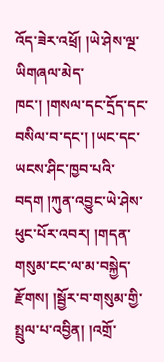འོད་ཟེར་འཕྲོ། །ཡེ་ཤེས་ལྔ་ཡིགཞལ་མེད་ཁང་། །གསལ་དང་དྲོད་དང་བསིལ་བ་དང་། །ཡང་དང་ཡངས་ཤིང་ཁྱབ་པའི་བདག །ཀུན་འབྱུང་ཡེ་ཤེས་ཕུང་པོར་འབར། །གདན་གསུམ་ངང་ལ་མ་བསྐྱེད་རྫོགས། །སྦྱོར་བ་གསུམ་གྱི་སྤྲུལ་པ་འབྱིན། །འགྲོ་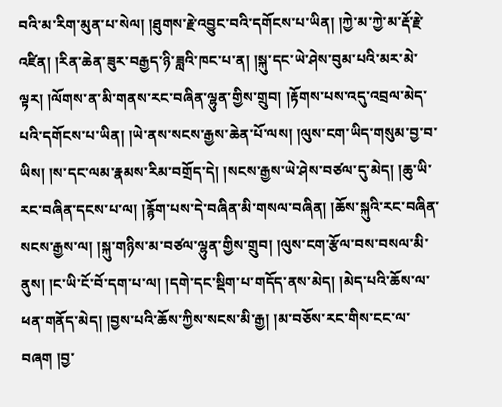བའི་མ་རིག་མུན་པ་སེལ། །ཐུགས་རྗེ་འབྱུང་བའི་དགོངས་པ་ཡིན། །ཀྱེ་མ་ཀྱེ་མ་རྡོ་རྗེ་འཛིན། །རིན་ཆེན་ཟུར་བརྒྱད་ཉི་ཟླའི་ཁང་པ་ན། །སྐུ་དང་ཡེ་ཤེས་བུམ་པའི་མར་མེ་ལྟར། །ལོགས་ན་མི་གནས་རང་བཞིན་ལྷུན་གྱིས་གྲུབ། །རྟོགས་པས་འདུ་འབྲལ་མེད་པའི་དགོངས་པ་ཡིན། །ཡེ་ནས་སངས་རྒྱས་ཆེན་པོ་ལས། །ལུས་ངག་ཡིད་གསུམ་བྱ་བ་ཡིས། །ས་དང་ལམ་རྣམས་རིམ་བགྲོད་དེ། །སངས་རྒྱས་ཡེ་ཤེས་བཙལ་དུ་མེད། །ཆུ་ཡི་རང་བཞིན་དངས་པ་ལ། །རྙོག་པས་དེ་བཞིན་མི་གསལ་བཞིན། །ཆོས་སྐུའི་རང་བཞིན་སངས་རྒྱས་ལ། །སྐུ་གཉིས་མ་བཙལ་ལྷུན་གྱིས་གྲུབ། །ལུས་ངག་རྩོལ་བས་བསལ་མི་ནུས། །ང་ཡི་ངོ་བོ་དག་པ་ལ། །དགེ་དང་སྡིག་པ་གདོད་ནས་མེད། །མེད་པའི་ཆོས་ལ་ཕན་གནོད་མེད། །བྱས་པའི་ཆོས་ཀྱིས་སངས་མི་རྒྱ། །མ་བཅོས་རང་གིས་ངང་ལ་བཞག །བྱ་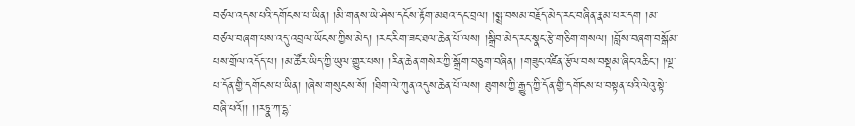བཙལ་འདས་པའི་དགོངས་པ་ཡིན། །མི་གནས་ཡེ་ཤེས་དངོས་རྟོག་མཐའ་དང་བྲལ། །སྨྲ་བསམ་བརྗོད་མེད་རང་བཞིན་རྣམ་པར་དག །མ་བཙལ་བཞག་པས་འདུ་འབྲལ་ཡོངས་ཀྱིས་མེད། །རང་རིག་ཟང་ཐལ་ཆེན་པོ་ལས། །སྒྲིབ་མེད་རང་སྣང་རྩེ་གཅིག་གསལ། །བློས་བཞག་བསྒོམ་པས་གྲོལ་འདོད་པ། །མ་ཚོར་ཡིད་ཀྱི་ཡུལ་གྱུར་པས། །རིན་ཆེན་གསེར་ཀྱི་སྒྲོག་བཅུག་བཞིན། །གཟུང་འཛིན་རྩོལ་བས་བསྡམ་ཞིང་འཆིང་། །ལྔ་པ་དོན་གྱི་དགོངས་པ་ཡིན། །ཞེས་གསུངས་སོ། །ཐིག་ལེ་ཀུན་འདུས་ཆེན་པོ་ལས། ཐུགས་ཀྱི་རྒྱུད་ཀྱི་དོན་གྱི་དགོངས་པ་བསྟན་པའི་ལེའུ་སྟེ་བཞི་པའོ།། །།རཏྣ་ཀ་དྷ་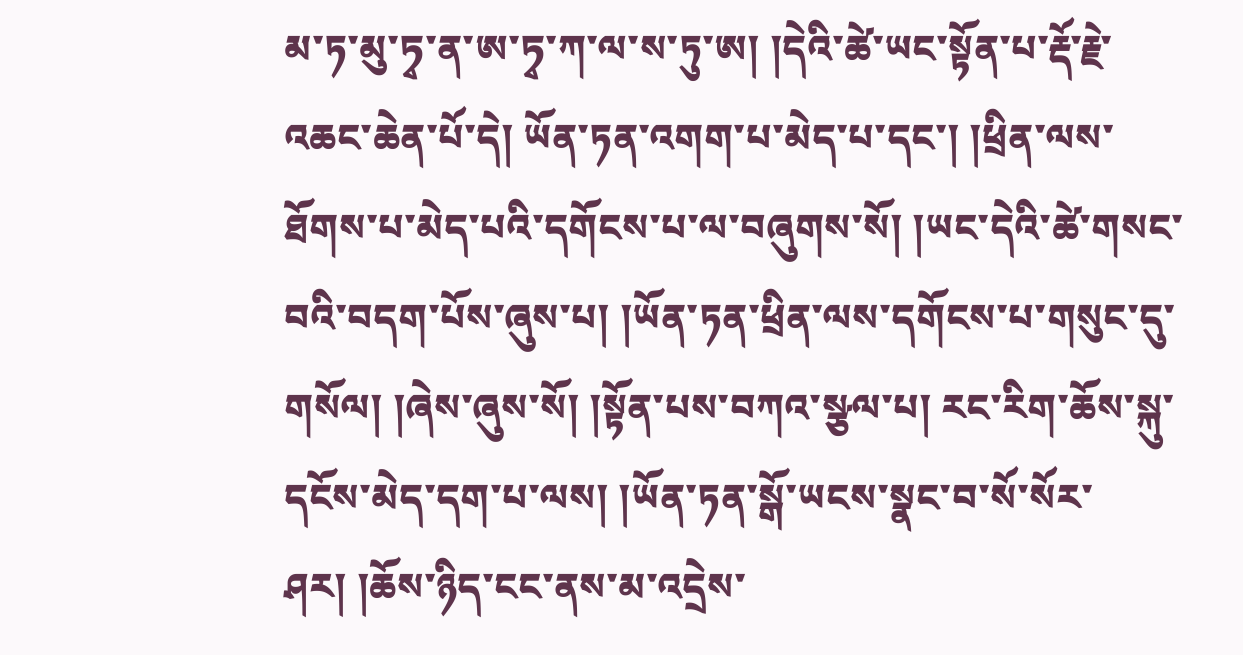མ་ཏ་མུ་ཏྭ་ན་ཨ་ཏྭ་ཀ་ལ་ས་ཏུ་ཨ། །དེའི་ཚེ་ཡང་སྟོན་པ་རྡོ་རྗེ་འཆང་ཆེན་པོ་དེ། ཡོན་ཏན་འགག་པ་མེད་པ་དང་། །ཕྲིན་ལས་ཐོགས་པ་མེད་པའི་དགོངས་པ་ལ་བཞུགས་སོ། །ཡང་དེའི་ཚེ་གསང་བའི་བདག་པོས་ཞུས་པ། །ཡོན་ཏན་ཕྲིན་ལས་དགོངས་པ་གསུང་དུ་གསོལ། །ཞེས་ཞུས་སོ། །སྟོན་པས་བཀའ་སྩལ་པ། རང་རིག་ཆོས་སྐུ་དངོས་མེད་དག་པ་ལས། །ཡོན་ཏན་སྒོ་ཡངས་སྣང་བ་སོ་སོར་ཤར། །ཆོས་ཉིད་ངང་ནས་མ་འདྲེས་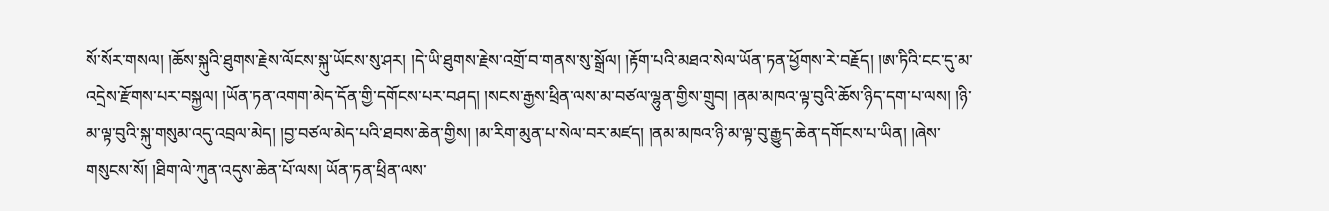སོ་སོར་གསལ། །ཆོས་སྐུའི་ཐུགས་རྗེས་ལོངས་སྐུ་ཡོངས་སུ་ཤར། །དེ་ཡི་ཐུགས་རྗེས་འགྲོ་བ་གནས་སུ་སྒྲོལ། །རྟོག་པའི་མཐའ་སེལ་ཡོན་ཏན་ཕྱོགས་རེ་བརྗོད། །ཨ་ཏིའི་ངང་དུ་མ་འདྲེས་རྫོགས་པར་བསྐྱལ། །ཡོན་ཏན་འགག་མེད་དོན་གྱི་དགོངས་པར་བཤད། །སངས་རྒྱས་ཕྲིན་ལས་མ་བཙལ་ལྷུན་གྱིས་གྲུབ། །ནམ་མཁའ་ལྟ་བུའི་ཆོས་ཉིད་དག་པ་ལས། །ཉི་མ་ལྟ་བུའི་སྐུ་གསུམ་འདུ་འབྲལ་མེད། །བྱ་བཙལ་མེད་པའི་ཐབས་ཆེན་གྱིས། །མ་རིག་མུན་པ་སེལ་བར་མཛད། །ནམ་མཁའ་ཉི་མ་ལྟ་བུ་རྒྱུད་ཆེན་དགོངས་པ་ཡིན། །ཞེས་གསུངས་སོ། །ཐིག་ལེ་ཀུན་འདུས་ཆེན་པོ་ལས། ཡོན་ཏན་ཕྲིན་ལས་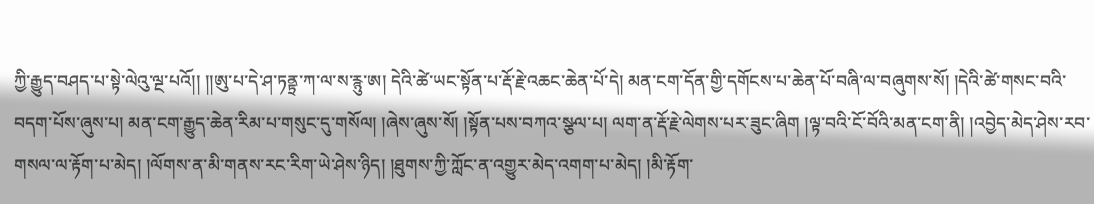ཀྱི་རྒྱུད་བཤད་པ་སྟེ་ལེའུ་ལྔ་པའོ།། །།ཨུ་པ་དེ་ཤ་ཏནྟྲ་ཀ་ལ་ས་རྙུ་ཨ། དེའི་ཚེ་ཡང་སྟོན་པ་རྡོ་རྗེ་འཆང་ཆེན་པོ་དེ། མན་ངག་དོན་གྱི་དགོངས་པ་ཆེན་པོ་བཞི་ལ་བཞུགས་སོ། །དེའི་ཚེ་གསང་བའི་བདག་པོས་ཞུས་པ། མན་ངག་རྒྱུད་ཆེན་རིམ་པ་གསུང་དུ་གསོལ། །ཞེས་ཞུས་སོ། །སྟོན་པས་བཀའ་སྩལ་པ། ལག་ན་རྡོ་རྗེ་ལེགས་པར་ཟུང་ཞིག །ལྟ་བའི་ངོ་བོའི་མན་ངག་ནི། །འབྱེད་མེད་ཤེས་རབ་གསལ་ལ་རྟོག་པ་མེད། །ལོགས་ན་མི་གནས་རང་རིག་ཡེ་ཤེས་ཉིད། །ཐུགས་ཀྱི་ཀློང་ན་འགྱུར་མེད་འགག་པ་མེད། །མི་རྟོག་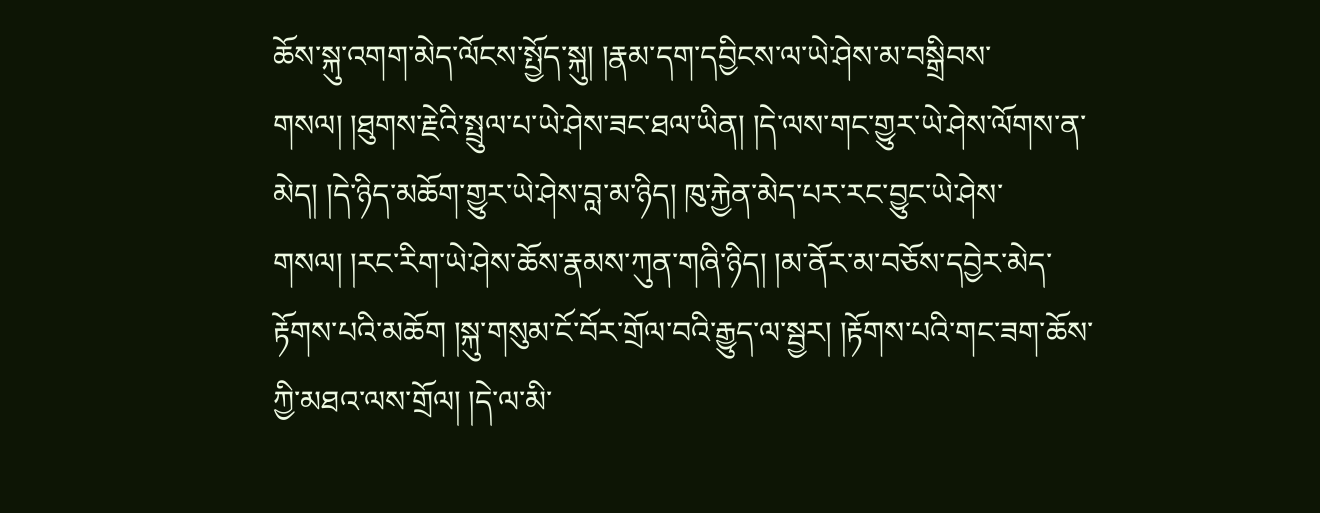ཆོས་སྐུ་འགག་མེད་ལོངས་སྤྱོད་སྐུ། །རྣམ་དག་དབྱིངས་ལ་ཡེ་ཤེས་མ་བསྒྲིབས་གསལ། །ཐུགས་རྗེའི་སྤྲུལ་པ་ཡེ་ཤེས་ཟང་ཐལ་ཡིན། །དེ་ལས་གང་གྱུར་ཡེ་ཤེས་ལོགས་ན་མེད། །དེ་ཉིད་མཆོག་གྱུར་ཡེ་ཤེས་བླ་མ་ཉིད། ཁུ་རྐྱེན་མེད་པར་རང་བྱུང་ཡེ་ཤེས་གསལ། །རང་རིག་ཡེ་ཤེས་ཆོས་རྣམས་ཀུན་གཞི་ཉིད། །མ་ནོར་མ་བཅོས་དབྱེར་མེད་རྟོགས་པའི་མཆོག །སྐུ་གསུམ་ངོ་བོར་གྲོལ་བའི་རྒྱུད་ལ་སྦྱར། །རྟོགས་པའི་གང་ཟག་ཆོས་ཀྱི་མཐའ་ལས་གྲོལ། །དེ་ལ་མི་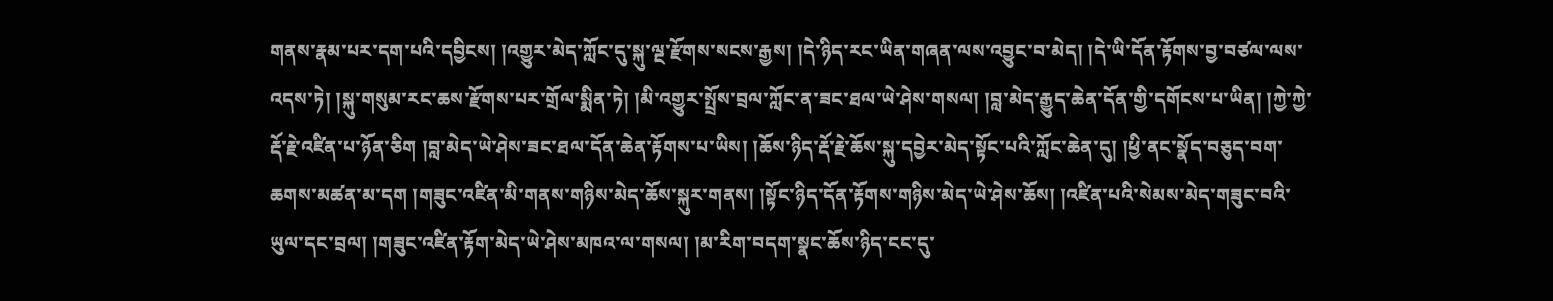གནས་རྣམ་པར་དག་པའི་དབྱིངས། །འགྱུར་མེད་ཀློང་དུ་སྐུ་ལྔ་རྫོགས་སངས་རྒྱས། །དེ་ཉིད་རང་ཡིན་གཞན་ལས་འབྱུང་བ་མེད། །དེ་ཡི་དོན་རྟོགས་བྱ་བཙལ་ལས་འདས་ཏེ། །སྐུ་གསུམ་རང་ཆས་རྫོགས་པར་གྲོལ་སྨིན་ཏེ། །མི་འགྱུར་སྤྲོས་བྲལ་ཀློང་ན་ཟང་ཐལ་ཡེ་ཤེས་གསལ། །བླ་མེད་རྒྱུད་ཆེན་དོན་གྱི་དགོངས་པ་ཡིན། །ཀྱེ་ཀྱེ་རྡོ་རྗེ་འཛིན་པ་ཉོན་ཅིག །བླ་མེད་ཡེ་ཤེས་ཟང་ཐལ་དོན་ཆེན་རྟོགས་པ་ཡིས། །ཆོས་ཉིད་རྡོ་རྗེ་ཆོས་སྐུ་དབྱེར་མེད་སྟོང་པའི་ཀློང་ཆེན་དུ། །ཕྱི་ནང་སྣོད་བཅུད་བག་ཆགས་མཚན་མ་དག །གཟུང་འཛིན་མི་གནས་གཉིས་མེད་ཆོས་སྐུར་གནས། །སྟོང་ཉིད་དོན་རྟོགས་གཉིས་མེད་ཡེ་ཤེས་ཆོས། །འཛིན་པའི་སེམས་མེད་གཟུང་བའི་ཡུལ་དང་བྲལ། །གཟུང་འཛིན་རྟོག་མེད་ཡེ་ཤེས་མཁའ་ལ་གསལ། །མ་རིག་བདག་སྣང་ཆོས་ཉིད་ངང་དུ་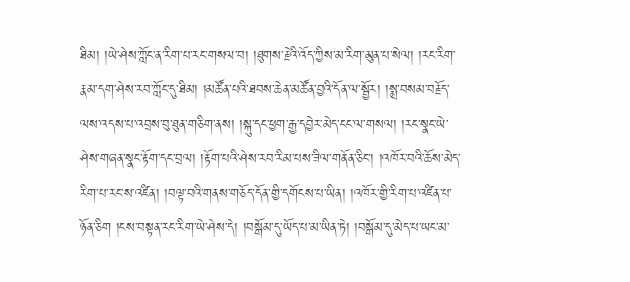ཐིམ། །ཡེ་ཤེས་ཀློང་ན་རིག་པ་རང་གསལ་བ། །ཐུགས་རྗེའི་འོད་ཀྱིས་མ་རིག་མུན་པ་སེལ། །རང་རིག་རྣམ་དག་ཤེས་རབ་ཀློང་དུ་ཐིམ། །མཚོན་པའི་ཐབས་ཆེན་མཚོན་བྱའི་དོན་ལ་སྦྱོར། །སྨྲ་བསམ་བརྗོད་ལས་འདས་པ་འབྲས་བུ་ཐུན་གཅིག་ནས། །སྐུ་དང་ཕྱག་རྒྱ་དབྱེར་མེད་ངང་ལ་གསལ། །རང་སྣང་ཡེ་ཤེས་གཞན་སྣང་རྟོག་དང་བྲལ། །རྟོག་པའི་ཤེས་རབ་རིམ་པས་ཟིལ་གནོན་ཅིང་། །འཁོར་བའི་ཆོས་མེད་རིག་པ་རང་ས་འཛིན། །བལྟ་བའི་གནས་གཅོད་དོན་གྱི་དགོངས་པ་ཡིན། །འཁོར་གྱི་རིག་པ་འཛིན་པ་ཉོན་ཅིག །ངས་བསྟན་རང་རིག་ཡེ་ཤེས་དེ། །བསྒོམ་དུ་ཡོད་པ་མ་ཡིན་ཏེ། །བསྒོམ་དུ་མེད་པ་ཡང་མ་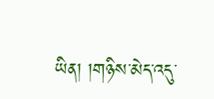ཡིན། །གཉིས་མེད་འདུ་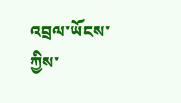འབྲལ་ཡོངས་ཀྱིས་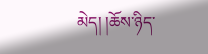མེད། །ཆོས་ཉིད་